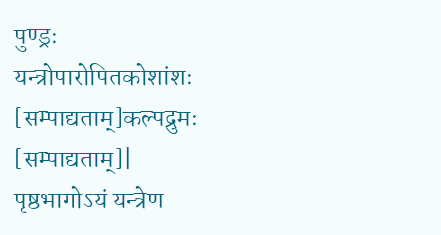पुण्ड्रः
यन्त्रोपारोपितकोशांशः
[सम्पाद्यताम्]कल्पद्रुमः
[सम्पाद्यताम्]|
पृष्ठभागोऽयं यन्त्रेण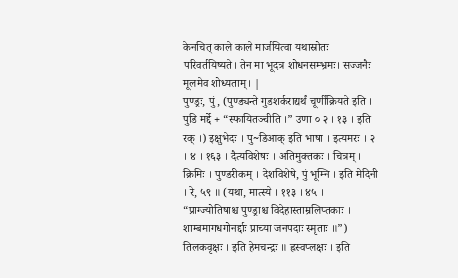केनचित् काले काले मार्जयित्वा यथास्रोतः परिवर्तयिष्यते। तेन मा भूदत्र शोधनसम्भ्रमः। सज्जनैः मूलमेव शोध्यताम्। |
पुण्ड्रः, पुं, (पुण्ड्यन्ते गुडशर्कराद्यर्थं चूर्णीक्रियते इति । पुडि मर्द्दे + “स्फायितञ्चीति ।” उणा ० २ । १३ । इति रक् ।) इक्षुभेदः । पु~डिआक् इति भाषा । इत्यमरः । २ । ४ । १६३ । दैत्यविशेषः । अतिमुक्तकः । चित्रम् । क्रिमिः । पुण्डरीकम् । देशविशेषे, पुं भूम्नि । इति मेदिनी । रे, ५९ ॥ (यथा, मात्स्ये । ११३ । ४५ । “प्राग्ज्योतिषाश्च पुण्ड्राश्च विदेहास्ताम्रलिप्तकाः । शाम्बमागधगोनर्द्दाः प्राच्या जनपदाः स्मृताः ॥”) तिलकवृक्षः । इति हेमचन्द्रः ॥ ह्नस्वप्लक्षः । इति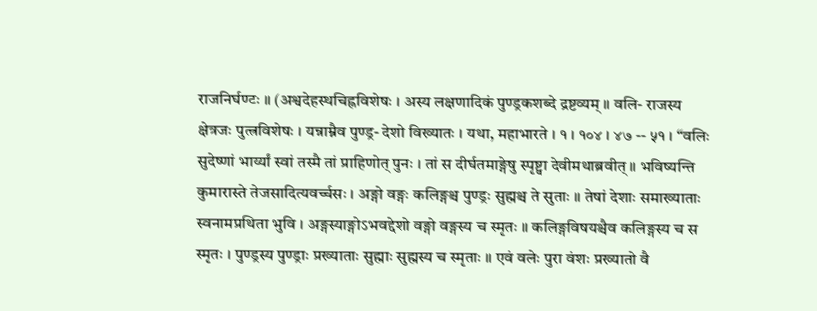राजनिर्घण्टः ॥ (अश्वदेहस्थचिह्नविशेषः । अस्य लक्षणादिकं पुण्ड्रकशब्दे द्रष्टव्यम् ॥ वलि- राजस्य क्षेत्रजः पुत्त्रविशेषः । यन्नाम्नैव पुण्ड्र- देशो विख्यातः । यथा, महाभारते । १ । १०४ । ४७ -- ५१ । “वलिः सुदेष्णां भार्य्यां स्वां तस्मै तां प्राहिणोत् पुनः । तां स दीर्घतमाङ्गेषु स्पृष्ट्वा देवीमथाब्रवीत् ॥ भविष्यन्ति कुमारास्ते तेजसादित्यवर्च्चसः । अङ्गो वङ्गः कलिङ्गश्च पुण्ड्रः सुह्मश्च ते सुताः ॥ तेषां देशाः समाख्याताः स्वनामप्रथिता भुवि । अङ्गस्याङ्गोऽभवद्देशो वङ्गो वङ्गस्य च स्मृतः ॥ कलिङ्गविषयश्चैव कलिङ्गस्य च स स्मृतः । पुण्ड्रस्य पुण्ड्राः प्रख्याताः सुह्माः सुह्मस्य च स्मृताः ॥ एवं वलेः पुरा वंशः प्रख्यातो वै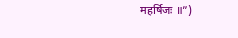महर्षिजः ॥”)